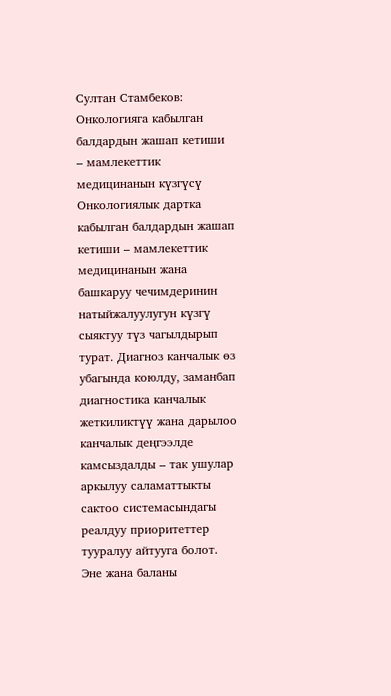Султан Стамбеков: Онкологияга кабылган балдардын жашап кетиши – мамлекеттик медицинанын күзгүсү
Онкологиялык дартка кабылган балдардын жашап кетиши – мамлекеттик медицинанын жана башкаруу чечимдеринин натыйжалуулугун күзгү сыяктуу түз чагылдырып турат. Диагноз канчалык өз убагында коюлду, заманбап диагностика канчалык жеткиликтүү жана дарылоо канчалык деңгээлде камсыздалды – так ушулар аркылуу саламаттыкты сактоо системасындагы реалдуу приоритеттер тууралуу айтууга болот.
Эне жана баланы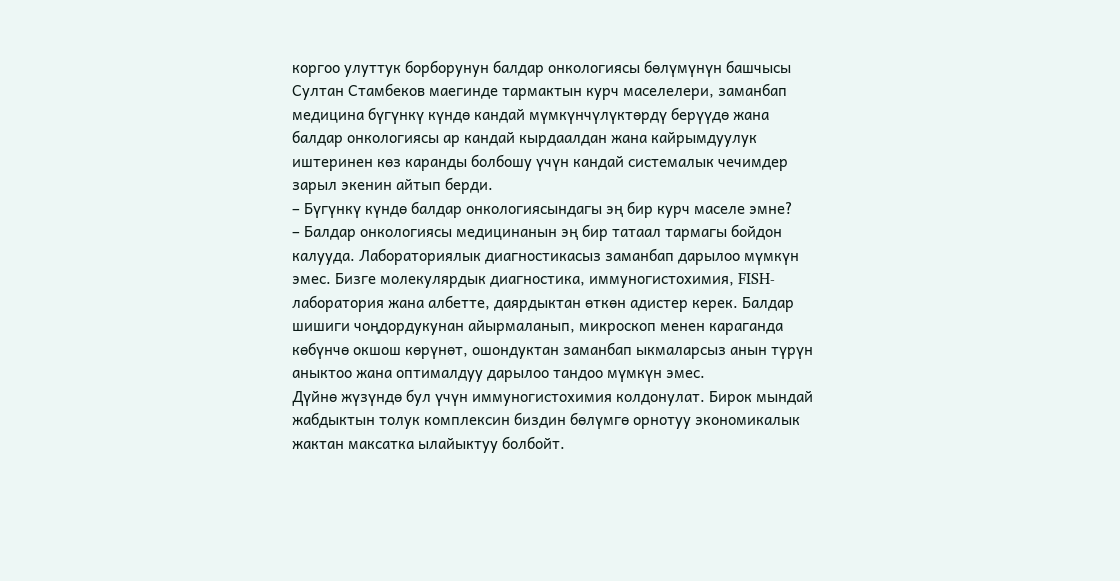коргоо улуттук борборунун балдар онкологиясы бөлүмүнүн башчысы Султан Стамбеков маегинде тармактын курч маселелери, заманбап медицина бүгүнкү күндө кандай мүмкүнчүлүктөрдү берүүдө жана балдар онкологиясы ар кандай кырдаалдан жана кайрымдуулук иштеринен көз каранды болбошу үчүн кандай системалык чечимдер зарыл экенин айтып берди.
– Бүгүнкү күндө балдар онкологиясындагы эң бир курч маселе эмне?
– Балдар онкологиясы медицинанын эң бир татаал тармагы бойдон калууда. Лабораториялык диагностикасыз заманбап дарылоо мүмкүн эмес. Бизге молекулярдык диагностика, иммуногистохимия, FISH-лаборатория жана албетте, даярдыктан өткөн адистер керек. Балдар шишиги чоңдордукунан айырмаланып, микроскоп менен караганда көбүнчө окшош көрүнөт, ошондуктан заманбап ыкмаларсыз анын түрүн аныктоо жана оптималдуу дарылоо тандоо мүмкүн эмес.
Дүйнө жүзүндө бул үчүн иммуногистохимия колдонулат. Бирок мындай жабдыктын толук комплексин биздин бөлүмгө орнотуу экономикалык жактан максатка ылайыктуу болбойт.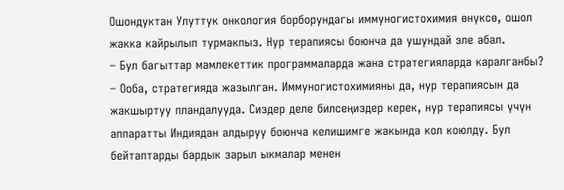Ошондуктан Улуттук онкология борборундагы иммуногистохимия өнүксө, ошол жакка кайрылып турмакпыз. Нур терапиясы боюнча да ушундай эле абал.
– Бул багыттар мамлекеттик программаларда жана стратегияларда каралганбы?
– Ооба, стратегияда жазылган. Иммуногистохимияны да, нур терапиясын да жакшыртуу пландалууда. Сиздер деле билсеңиздер керек, нур терапиясы үчүн аппаратты Индиядан алдыруу боюнча келишимге жакында кол коюлду. Бул бейтаптарды бардык зарыл ыкмалар менен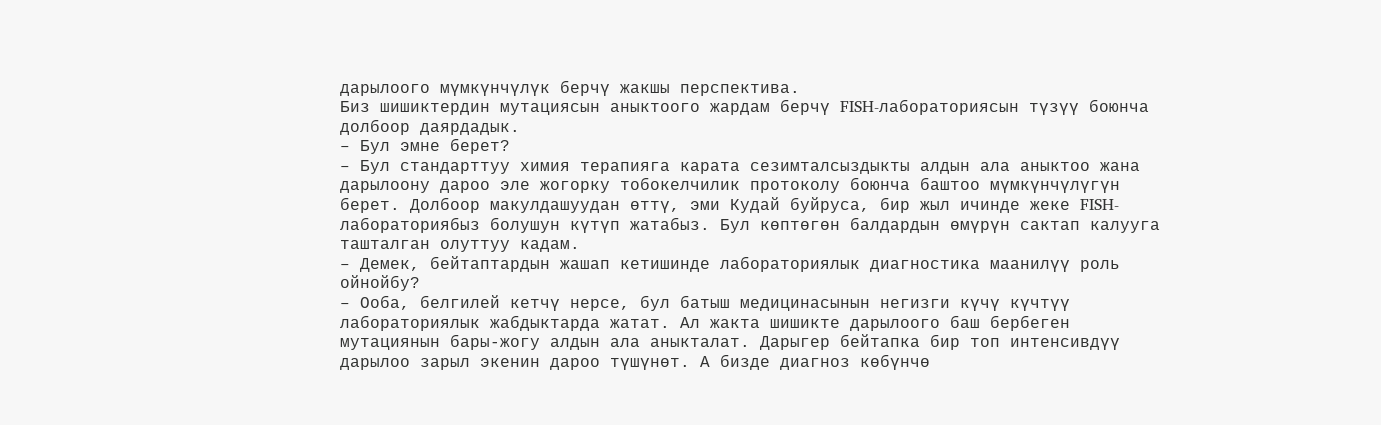дарылоого мүмкүнчүлүк берчү жакшы перспектива.
Биз шишиктердин мутациясын аныктоого жардам берчү FISH-лабораториясын түзүү боюнча долбоор даярдадык.
– Бул эмне берет?
– Бул стандарттуу химия терапияга карата сезимталсыздыкты алдын ала аныктоо жана дарылоону дароо эле жогорку тобокелчилик протоколу боюнча баштоо мүмкүнчүлүгүн берет. Долбоор макулдашуудан өттү, эми Кудай буйруса, бир жыл ичинде жеке FISH-лабораториябыз болушун күтүп жатабыз. Бул көптөгөн балдардын өмүрүн сактап калууга ташталган олуттуу кадам.
– Демек, бейтаптардын жашап кетишинде лабораториялык диагностика маанилүү роль ойнойбу?
– Ооба, белгилей кетчү нерсе, бул батыш медицинасынын негизги күчү күчтүү лабораториялык жабдыктарда жатат. Ал жакта шишикте дарылоого баш бербеген мутациянын бары-жогу алдын ала аныкталат. Дарыгер бейтапка бир топ интенсивдүү дарылоо зарыл экенин дароо түшүнөт. А бизде диагноз көбүнчө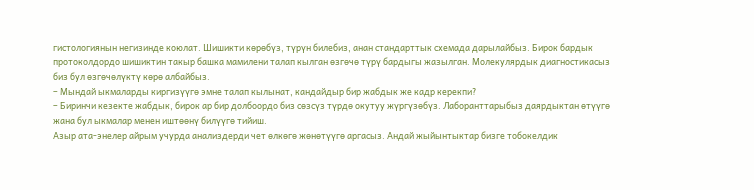гистологиянын негизинде коюлат. Шишикти көрөбүз, түрүн билебиз, анан стандарттык схемада дарылайбыз. Бирок бардык протоколдордо шишиктин такыр башка мамилени талап кылган өзгөчө түрү бардыгы жазылган. Молекулярдык диагностикасыз биз бул өзгөчөлүктү көрө албайбыз.
– Мындай ыкмаларды киргизүүгө эмне талап кылынат, кандайдыр бир жабдык же кадр керекпи?
– Биринчи кезекте жабдык, бирок ар бир долбоордо биз сөзсүз түрдө окутуу жүргүзөбүз. Лаборанттарыбыз даярдыктан өтүүгө жана бул ыкмалар менен иштөөнү билүүгө тийиш.
Азыр ата-энелер айрым учурда анализдерди чет өлкөгө жөнөтүүгө аргасыз. Андай жыйынтыктар бизге тобокелдик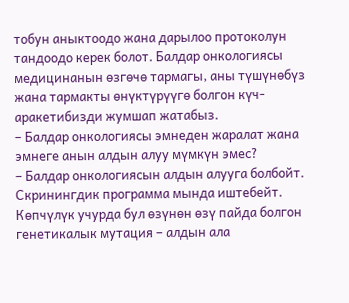тобун аныктоодо жана дарылоо протоколун тандоодо керек болот. Балдар онкологиясы медицинанын өзгөчө тармагы, аны түшүнөбүз жана тармакты өнүктүрүүгө болгон күч-аракетибизди жумшап жатабыз.
– Балдар онкологиясы эмнеден жаралат жана эмнеге анын алдын алуу мүмкүн эмес?
– Балдар онкологиясын алдын алууга болбойт. Скринингдик программа мында иштебейт. Көпчүлүк учурда бул өзүнөн өзү пайда болгон генетикалык мутация – алдын ала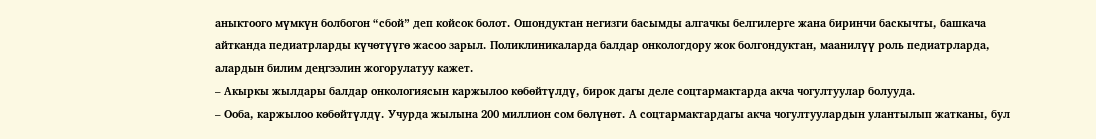аныктоого мүмкүн болбогон “сбой” деп койсок болот. Ошондуктан негизги басымды алгачкы белгилерге жана биринчи баскычты, башкача айтканда педиатрларды күчөтүүгө жасоо зарыл. Поликлиникаларда балдар онкологдору жок болгондуктан, маанилүү роль педиатрларда, алардын билим деңгээлин жогорулатуу кажет.
– Акыркы жылдары балдар онкологиясын каржылоо көбөйтүлдү, бирок дагы деле соцтармактарда акча чогултуулар болууда.
– Ооба, каржылоо көбөйтүлдү. Учурда жылына 200 миллион сом бөлүнөт. А соцтармактардагы акча чогултуулардын улантылып жатканы, бул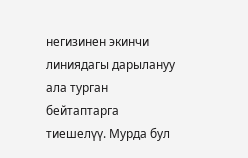негизинен экинчи линиядагы дарылануу ала турган бейтаптарга тиешелүү. Мурда бул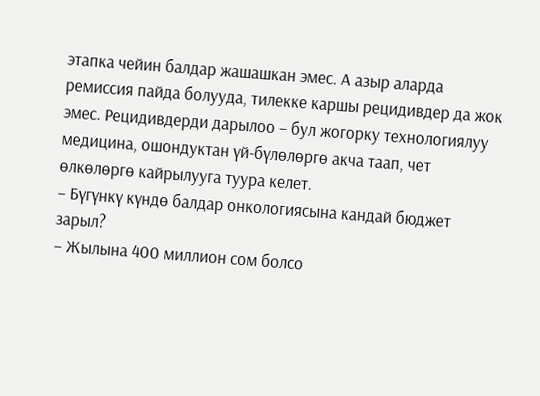этапка чейин балдар жашашкан эмес. А азыр аларда ремиссия пайда болууда, тилекке каршы рецидивдер да жок эмес. Рецидивдерди дарылоо – бул жогорку технологиялуу медицина, ошондуктан үй-бүлөлөргө акча таап, чет өлкөлөргө кайрылууга туура келет.
– Бүгүнкү күндө балдар онкологиясына кандай бюджет зарыл?
– Жылына 400 миллион сом болсо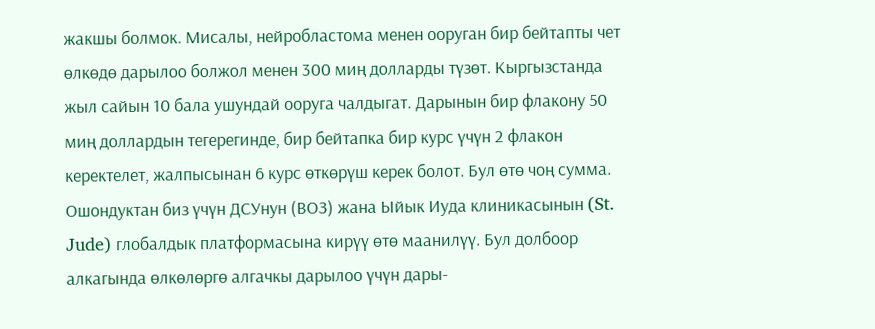жакшы болмок. Мисалы, нейробластома менен ооруган бир бейтапты чет өлкөдө дарылоо болжол менен 300 миң долларды түзөт. Кыргызстанда жыл сайын 10 бала ушундай ооруга чалдыгат. Дарынын бир флакону 50 миң доллардын тегерегинде, бир бейтапка бир курс үчүн 2 флакон керектелет, жалпысынан 6 курс өткөрүш керек болот. Бул өтө чоң сумма.
Ошондуктан биз үчүн ДСУнун (ВОЗ) жана Ыйык Иуда клиникасынын (St. Jude) глобалдык платформасына кирүү өтө маанилүү. Бул долбоор алкагында өлкөлөргө алгачкы дарылоо үчүн дары-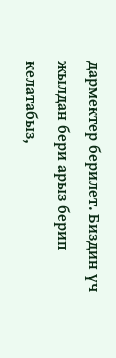дармектер берилет. Биздин үч жылдан бери арыз берип келатабыз,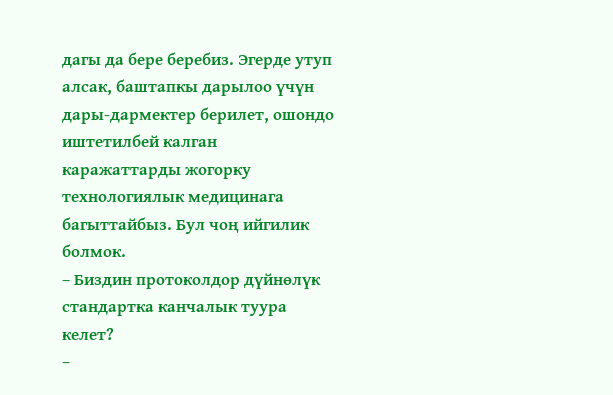дагы да бере беребиз. Эгерде утуп алсак, баштапкы дарылоо үчүн дары-дармектер берилет, ошондо иштетилбей калган каражаттарды жогорку технологиялык медицинага багыттайбыз. Бул чоң ийгилик болмок.
– Биздин протоколдор дүйнөлүк стандартка канчалык туура келет?
–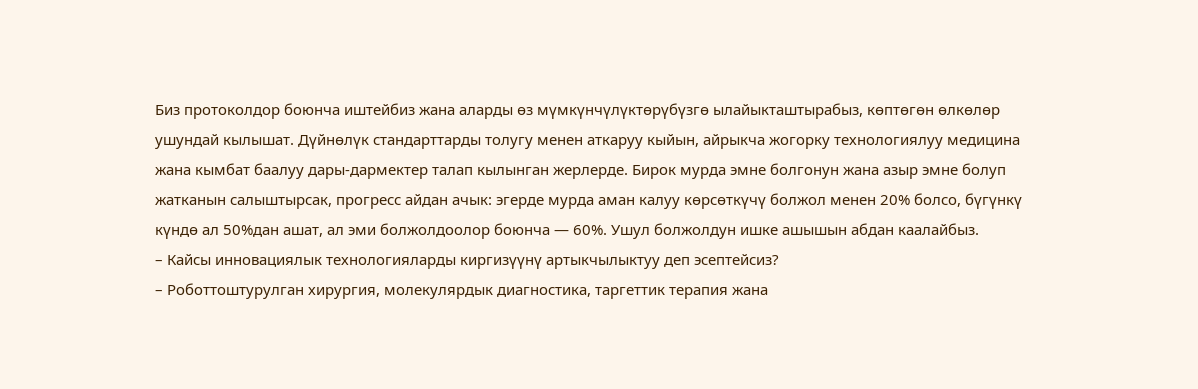Биз протоколдор боюнча иштейбиз жана аларды өз мүмкүнчүлүктөрүбүзгө ылайыкташтырабыз, көптөгөн өлкөлөр ушундай кылышат. Дүйнөлүк стандарттарды толугу менен аткаруу кыйын, айрыкча жогорку технологиялуу медицина жана кымбат баалуу дары-дармектер талап кылынган жерлерде. Бирок мурда эмне болгонун жана азыр эмне болуп жатканын салыштырсак, прогресс айдан ачык: эгерде мурда аман калуу көрсөткүчү болжол менен 20% болсо, бүгүнкү күндө ал 50%дан ашат, ал эми болжолдоолор боюнча — 60%. Ушул болжолдун ишке ашышын абдан каалайбыз.
– Кайсы инновациялык технологияларды киргизүүнү артыкчылыктуу деп эсептейсиз?
– Роботтоштурулган хирургия, молекулярдык диагностика, таргеттик терапия жана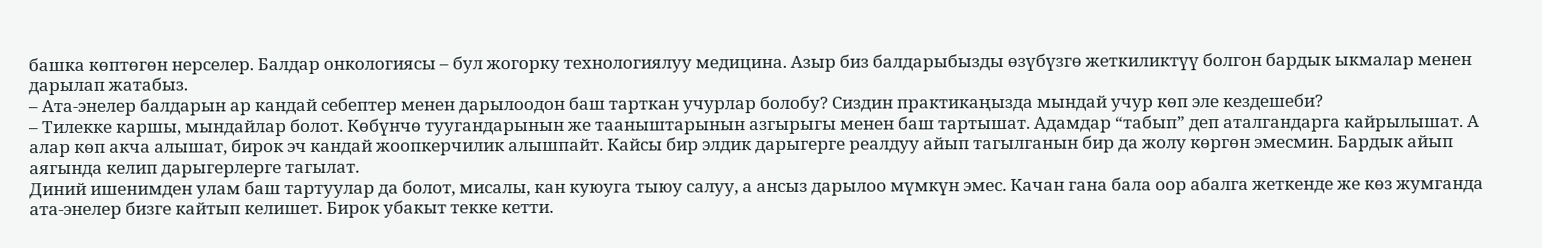башка көптөгөн нерселер. Балдар онкологиясы – бул жогорку технологиялуу медицина. Азыр биз балдарыбызды өзүбүзгө жеткиликтүү болгон бардык ыкмалар менен дарылап жатабыз.
– Ата-энелер балдарын ар кандай себептер менен дарылоодон баш тарткан учурлар болобу? Сиздин практикаңызда мындай учур көп эле кездешеби?
– Тилекке каршы, мындайлар болот. Көбүнчө туугандарынын же тааныштарынын азгырыгы менен баш тартышат. Адамдар “табып” деп аталгандарга кайрылышат. А алар көп акча алышат, бирок эч кандай жоопкерчилик алышпайт. Кайсы бир элдик дарыгерге реалдуу айып тагылганын бир да жолу көргөн эмесмин. Бардык айып аягында келип дарыгерлерге тагылат.
Диний ишенимден улам баш тартуулар да болот, мисалы, кан куюуга тыюу салуу, а ансыз дарылоо мүмкүн эмес. Качан гана бала оор абалга жеткенде же көз жумганда ата-энелер бизге кайтып келишет. Бирок убакыт текке кетти.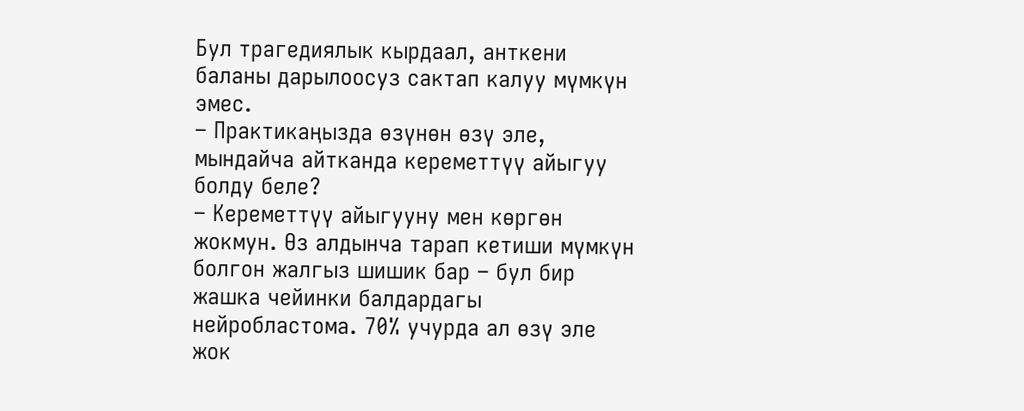Бул трагедиялык кырдаал, анткени баланы дарылоосуз сактап калуу мүмкүн эмес.
– Практикаңызда өзүнөн өзү эле, мындайча айтканда кереметтүү айыгуу болду беле?
– Кереметтүү айыгууну мен көргөн жокмун. Өз алдынча тарап кетиши мүмкүн болгон жалгыз шишик бар – бул бир жашка чейинки балдардагы нейробластома. 70% учурда ал өзү эле жок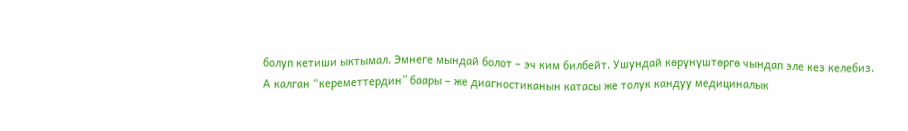болуп кетиши ыктымал. Эмнеге мындай болот – эч ким билбейт. Ушундай көрүнүштөргө чындап эле кез келебиз.
А калган “кереметтердин” баары – же диагностиканын катасы же толук кандуу медициналык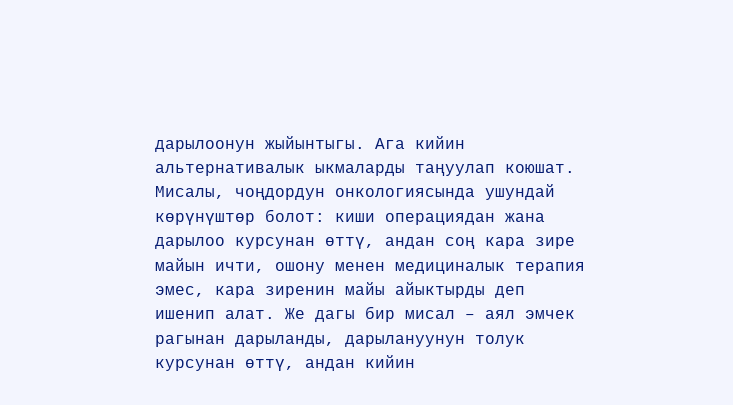дарылоонун жыйынтыгы. Ага кийин альтернативалык ыкмаларды таңуулап коюшат. Мисалы, чоңдордун онкологиясында ушундай көрүнүштөр болот: киши операциядан жана дарылоо курсунан өттү, андан соң кара зире майын ичти, ошону менен медициналык терапия эмес, кара зиренин майы айыктырды деп ишенип алат. Же дагы бир мисал – аял эмчек рагынан дарыланды, дарылануунун толук курсунан өттү, андан кийин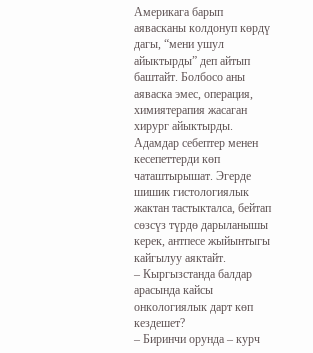Америкага барып аявасканы колдонуп көрдү дагы, “мени ушул айыктырды” деп айтып баштайт. Болбосо аны аяваска эмес, операция, химиятерапия жасаган хирург айыктырды.
Адамдар себептер менен кесепеттерди көп чаташтырышат. Эгерде шишик гистологиялык жактан тастыкталса, бейтап сөзсүз түрдө дарыланышы керек, антпесе жыйынтыгы кайгылуу аяктайт.
– Кыргызстанда балдар арасында кайсы онкологиялык дарт көп кездешет?
– Биринчи орунда – курч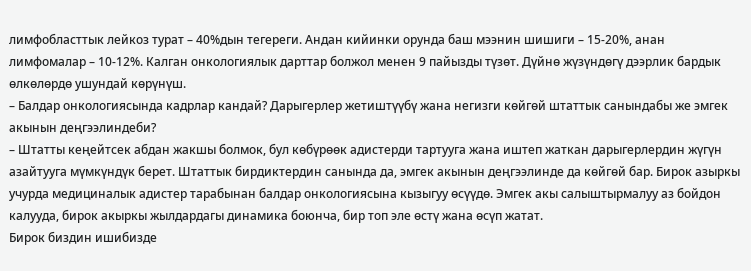лимфобласттык лейкоз турат – 40%дын тегереги. Андан кийинки орунда баш мээнин шишиги – 15-20%, анан лимфомалар – 10-12%. Калган онкологиялык дарттар болжол менен 9 пайызды түзөт. Дүйнө жүзүндөгү дээрлик бардык өлкөлөрдө ушундай көрүнүш.
– Балдар онкологиясында кадрлар кандай? Дарыгерлер жетиштүүбү жана негизги көйгөй штаттык санындабы же эмгек акынын деңгээлиндеби?
– Штатты кеңейтсек абдан жакшы болмок, бул көбүрөөк адистерди тартууга жана иштеп жаткан дарыгерлердин жүгүн азайтууга мүмкүндүк берет. Штаттык бирдиктердин санында да, эмгек акынын деңгээлинде да көйгөй бар. Бирок азыркы учурда медициналык адистер тарабынан балдар онкологиясына кызыгуу өсүүдө. Эмгек акы салыштырмалуу аз бойдон калууда, бирок акыркы жылдардагы динамика боюнча, бир топ эле өстү жана өсүп жатат.
Бирок биздин ишибизде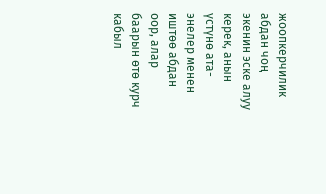жоопкерчилик абдан чоң экенин эске алуу керек, анын үстүнө ата-энелер менен иштөө абдан оор, алар баарын өтө курч кабыл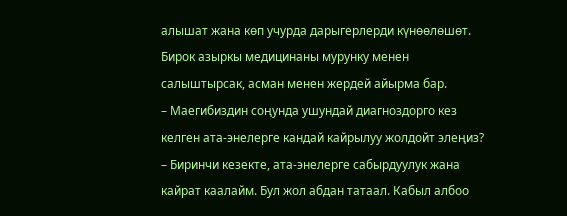алышат жана көп учурда дарыгерлерди күнөөлөшөт. Бирок азыркы медицинаны мурунку менен салыштырсак, асман менен жердей айырма бар.
– Маегибиздин соңунда ушундай диагноздорго кез келген ата-энелерге кандай кайрылуу жолдойт элеңиз?
– Биринчи кезекте, ата-энелерге сабырдуулук жана кайрат каалайм. Бул жол абдан татаал. Кабыл албоо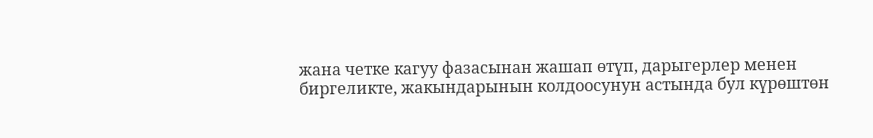жана четке кагуу фазасынан жашап өтүп, дарыгерлер менен биргеликте, жакындарынын колдоосунун астында бул күрөштөн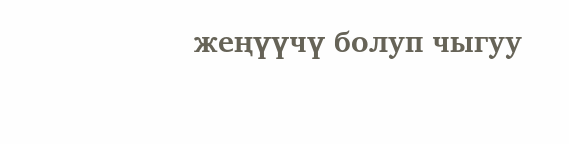жеңүүчү болуп чыгуу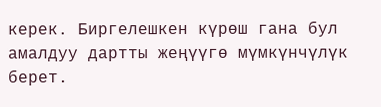керек. Биргелешкен күрөш гана бул амалдуу дартты жеңүүгө мүмкүнчүлүк берет.